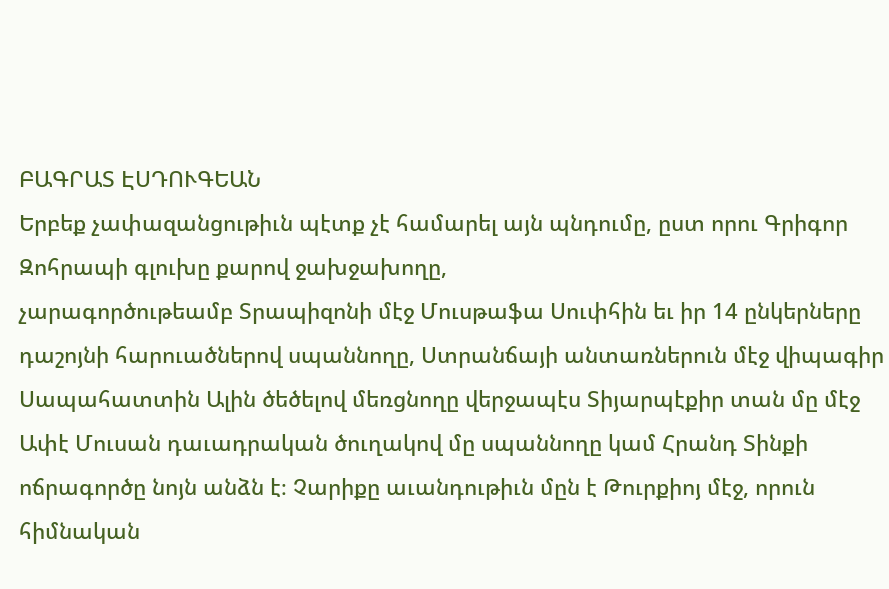ԲԱԳՐԱՏ ԷՍԴՈՒԳԵԱՆ
Երբեք չափազանցութիւն պէտք չէ համարել այն պնդումը, ըստ որու Գրիգոր Զոհրապի գլուխը քարով ջախջախողը,
չարագործութեամբ Տրապիզոնի մէջ Մուսթաֆա Սուփհին եւ իր 14 ընկերները դաշոյնի հարուածներով սպաննողը, Ստրանճայի անտառներուն մէջ վիպագիր Սապահատտին Ալին ծեծելով մեռցնողը վերջապէս Տիյարպէքիր տան մը մէջ Ափէ Մուսան դաւադրական ծուղակով մը սպաննողը կամ Հրանդ Տինքի ոճրագործը նոյն անձն է։ Չարիքը աւանդութիւն մըն է Թուրքիոյ մէջ, որուն հիմնական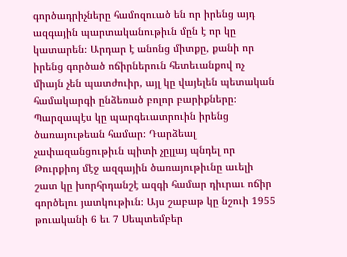գործադրիչները համոզուած են որ իրենց այդ ազգային պարտականութիւն մըն է որ կը կատարեն։ Արդար է անոնց միտքը, քանի որ իրենց գործած ոճիրներուն հետեւանքով ոչ միայն չեն պատժուիր, այլ կը վայելեն պետական համակարգի ընձեռած բոլոր բարիքները։ Պարզապէս կը պարգեւատրուին իրենց ծառայութեան համար։ Դարձեալ չափազանցութիւն պիտի չըլլայ պնդել որ Թուրքիոյ մէջ ազգային ծառայութիւնը աւելի շատ կը խորհրդանշէ ազգի համար դիւրաւ ոճիր գործելու յատկութիւն։ Այս շաբաթ կը նշուի 1955 թուականի 6 եւ 7 Սեպտեմբեր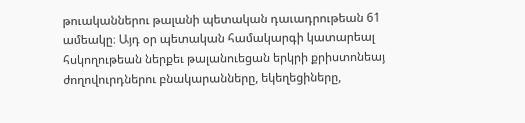թուականներու թալանի պետական դաւադրութեան 61 ամեակը։ Այդ օր պետական համակարգի կատարեալ հսկողութեան ներքեւ թալանուեցան երկրի քրիստոնեայ ժողովուրդներու բնակարանները, եկեղեցիները,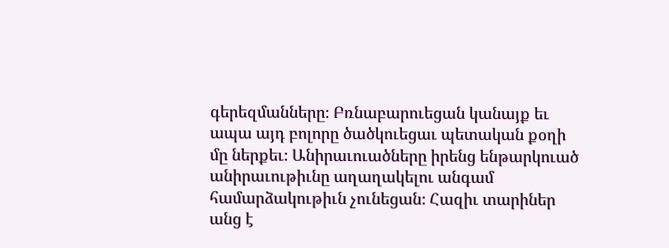գերեզմանները։ Բռնաբարուեցան կանայք եւ ապա այդ բոլորը ծածկուեցաւ պետական քօղի մը ներքեւ։ Անիրաւուածները իրենց ենթարկուած անիրաւութիւնը աղաղակելու անգամ համարձակութիւն չունեցան։ Հազիւ տարիներ անց է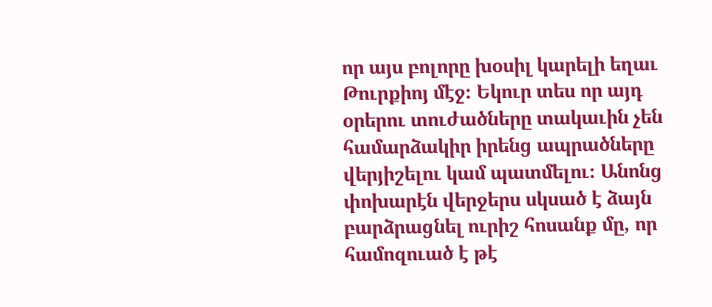որ այս բոլորը խօսիլ կարելի եղաւ Թուրքիոյ մէջ։ Եկուր տես որ այդ օրերու տուժածները տակաւին չեն համարձակիր իրենց ապրածները վերյիշելու կամ պատմելու։ Անոնց փոխարէն վերջերս սկսած է ձայն բարձրացնել ուրիշ հոսանք մը, որ համոզուած է թէ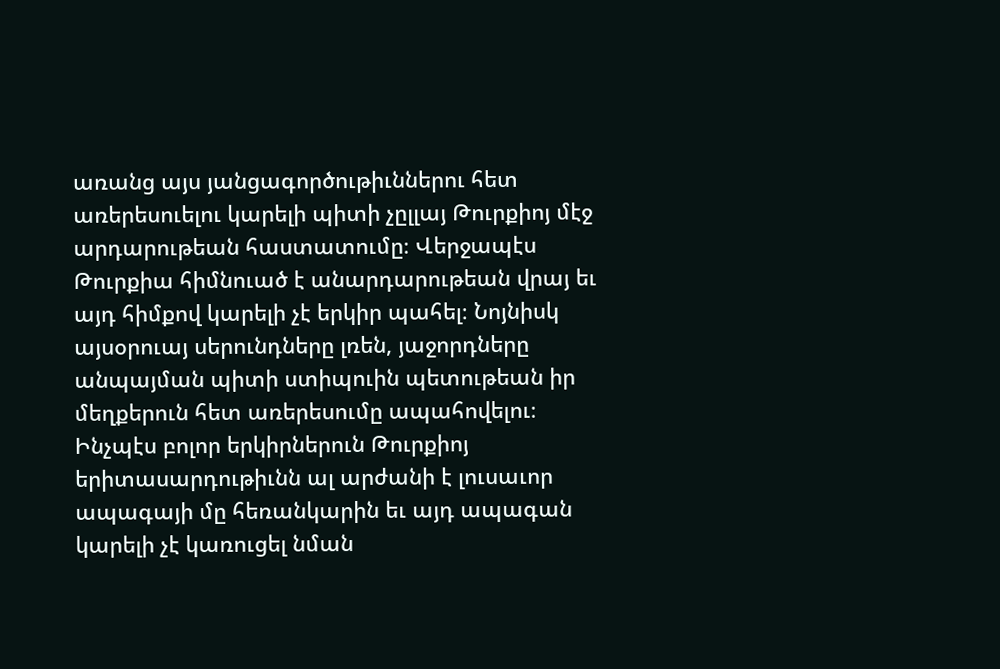առանց այս յանցագործութիւններու հետ առերեսուելու կարելի պիտի չըլլայ Թուրքիոյ մէջ արդարութեան հաստատումը։ Վերջապէս Թուրքիա հիմնուած է անարդարութեան վրայ եւ այդ հիմքով կարելի չէ երկիր պահել։ Նոյնիսկ այսօրուայ սերունդները լռեն, յաջորդները անպայման պիտի ստիպուին պետութեան իր մեղքերուն հետ առերեսումը ապահովելու։ Ինչպէս բոլոր երկիրներուն Թուրքիոյ երիտասարդութիւնն ալ արժանի է լուսաւոր ապագայի մը հեռանկարին եւ այդ ապագան կարելի չէ կառուցել նման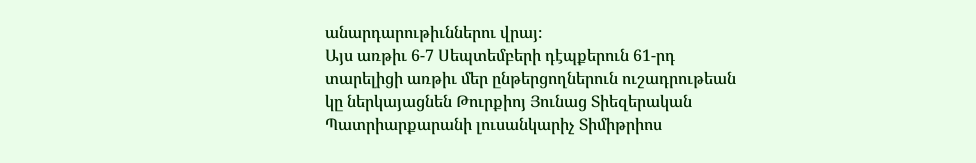անարդարութիւններու վրայ։
Այս առթիւ 6-7 Սեպտեմբերի դէպքերուն 61-րդ տարելիցի առթիւ մեր ընթերցողներուն ուշադրութեան կը ներկայացնեն Թուրքիոյ Յունաց Տիեզերական Պատրիարքարանի լուսանկարիչ Տիմիթրիոս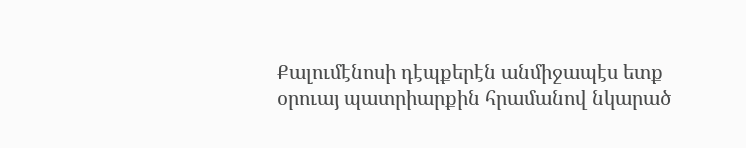Քալումէնոսի դէպքերէն անմիջապէս ետք օրուայ պատրիարքին հրամանով նկարած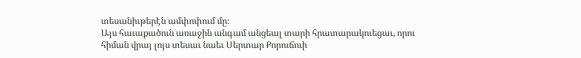տեսանիւթերէն ամփոփում մը։
Այս հաւաքածուն առաջին անգամ անցեալ տարի հրատարակուեցաւ, որու հիման վրայ լոյս տեսաւ նաեւ Սերտար Քորուճուի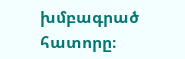խմբագրած հատորը։